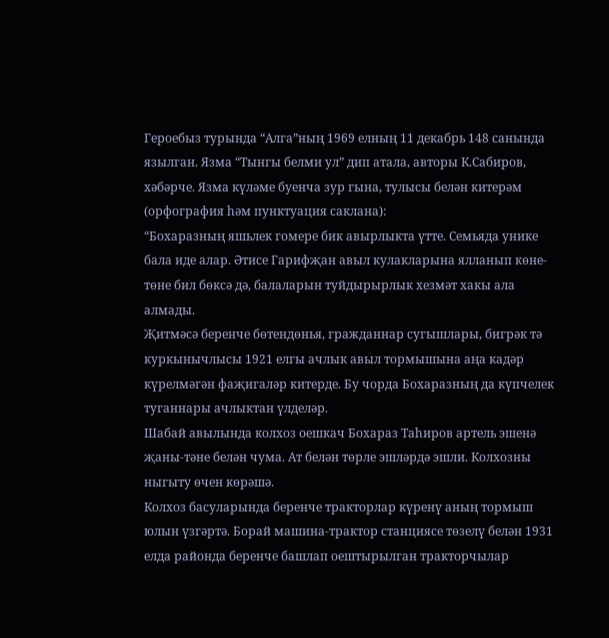Героебыз турында “Алга”ның 1969 елның 11 декабрь 148 санында язылган. Язма “Тынгы белми ул” дип атала, авторы К.Сабиров, хәбәрче. Язма күләме буенча зур гына, тулысы белән китерәм (орфография һәм пунктуация саклана):
“Бохаразның яшьлек гомере бик авырлыкта үтте. Семьяда унике бала иде алар. Әтисе Гарифҗан авыл кулакларына ялланып көне-төне бил бөксә дә, балаларын туйдырырлык хезмәт хакы ала алмады.
Җитмәсә беренче бөтендөнья, гражданнар сугышлары, бигрәк тә куркынычлысы 1921 елгы ачлык авыл тормышына аңа кадәр күрелмәгән фаҗигаләр китерде. Бу чорда Бохаразның да күпчелек туганнары ачлыктан үлделәр.
Шабай авылында колхоз оешкач Бохараз Таһиров артель эшенә җаны-тәне белән чума. Ат белән төрле эшләрдә эшли. Колхозны ныгыту өчен көрәшә.
Колхоз басуларында беренче тракторлар күренү аның тормыш юлын үзгәртә. Борай машина-трактор станциясе төзелү белән 1931 елда районда беренче башлап оештырылган тракторчылар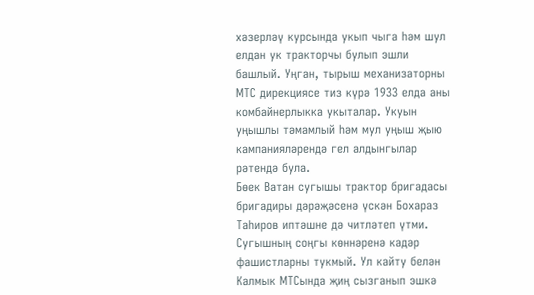хәзерләү курсында укып чыга һәм шул елдан ук тракторчы булып эшли башлый. Уңган, тырыш механизаторны МТС дирекциясе тиз күрә 1933 елда аны комбайнерлыкка укыталар. Укуын уңышлы тәмамлый һәм мул уңыш җыю кампанияләрендә гел алдынгылар рәтендә була.
Бөек Ватан сугышы трактор бригадасы бригадиры дәрәҗәсенә үскән Бохараз Таһиров иптәшне дә читләтеп үтми. Сугышның соңгы көннәренә кадәр фашистларны тукмый. Ул кайту белән Калмык МТСында җиң сызганып эшкә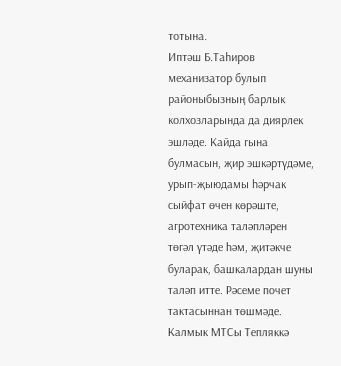тотына.
Иптәш Б.Таһиров механизатор булып районыбызның барлык колхозларында да диярлек эшләде. Кайда гына булмасын, җир эшкәртүдәме, урып-җыюдамы һәрчак сыйфат өчен көрәште, агротехника таләпләрен төгәл үтәде һәм, җитәкче буларак, башкалардан шуны таләп итте. Рәсеме почет тактасыннан төшмәде. Калмык МТСы Тепляккә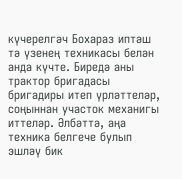күчерелгәч Бохараз иптәш тә үзенең техникасы белән анда күчте. Биредә аны трактор бригадасы бригадиры итеп үрләттеләр, соңыннан участок механигы иттеләр. Әлбәттә, аңа техника белгече булып эшләү бик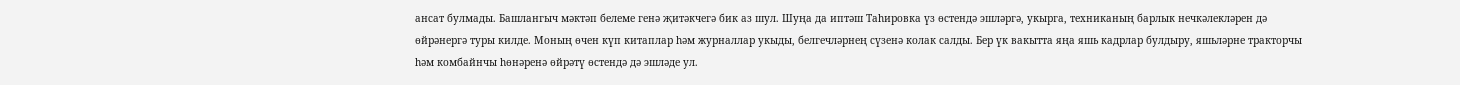ансат булмады. Башлангыч мәктәп белеме генә җитәкчегә бик аз шул. Шуңа да иптәш Таһировка үз өстендә эшләргә, укырга, техниканың барлык нечкәлекләрен дә өйрәнергә туры килде. Моның өчен күп китаплар һәм журналлар укыды, белгечләрнең сүзенә колак салды. Бер үк вакытта яңа яшь кадрлар булдыру, яшьләрне тракторчы һәм комбайнчы һөнәренә өйрәтү өстендә дә эшләде ул.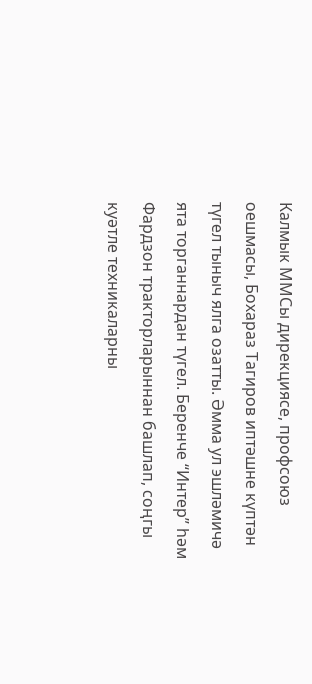Калмык ММСы дирекциясе, профсоюз оешмасы, Бохараз Тагиров иптәшне күптән түгел тыныч ялга озатты. Әмма ул эшләмичә ята торганнардан түгел. Беренче “Интер” һәм Фардзон тракторларыннан башлап, соңгы куәтле техникаларны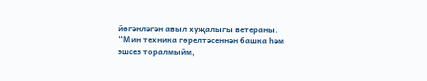йөгәнләгән авыл хуҗалыгы ветераны.
“Мин техника гөрелтәсеннән башка һәм эшсез торалмыйм,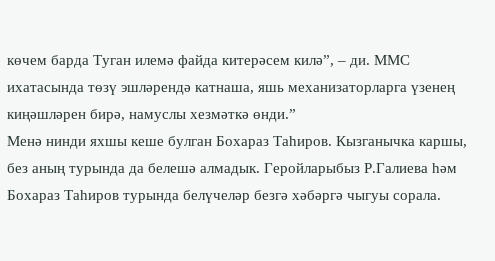көчем барда Туган илемә файда китерәсем килә”, – ди. ММС ихатасында төзү эшләрендә катнаша, яшь механизаторларга үзенең киңәшләрен бирә, намуслы хезмәткә өнди.”
Менә нинди яхшы кеше булган Бохараз Таһиров. Кызганычка каршы, без аның турында да белешә алмадык. Геройларыбыз Р.Галиева һәм Бохараз Таһиров турында белүчеләр безгә хәбәргә чыгуы сорала.